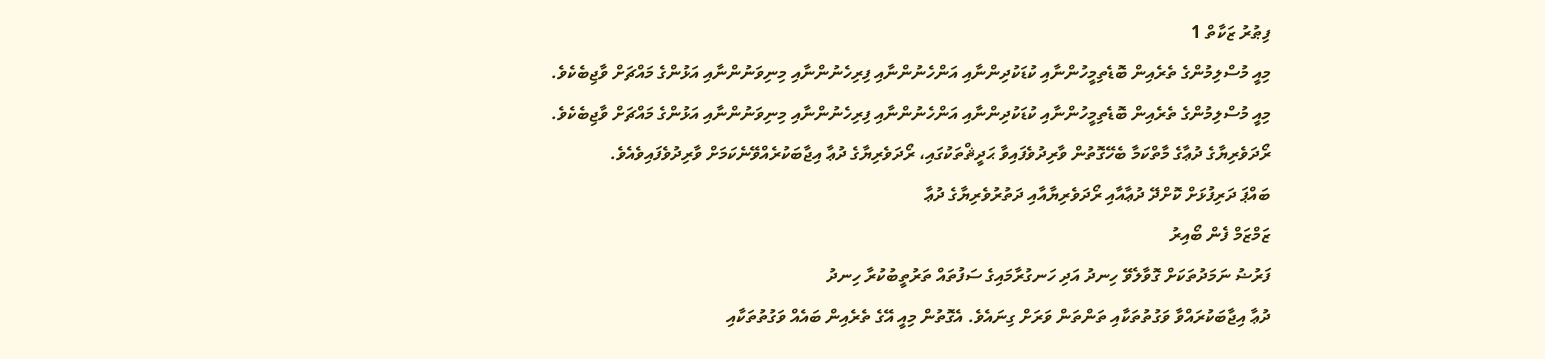ފިޠުރު ޒަކާތް 1
މިއީ މުސްލިމުންގެ ތެރެއިން ބޮޑެތިމީހުންނާއި ކުޑަކުދިންނާއި އަންހެނުންނާއި ފިރިހެނުންނާއި މިނިވަނުންނާއި އަޅުންގެ މައްޗަށް ވާޖިބެކެވެ.
މިއީ މުސްލިމުންގެ ތެރެއިން ބޮޑެތިމީހުންނާއި ކުޑަކުދިންނާއި އަންހެނުންނާއި ފިރިހެނުންނާއި މިނިވަނުންނާއި އަޅުންގެ މައްޗަށް ވާޖިބެކެވެ.
ރޯދަވެރިޔާގެ ދުޢާގެ މާތްކަމާ ބެހޭގޮތުން ވާރިދުވެފައިވާ ޙަދީޘްތަކުގައި، ރޯދަވެރިޔާގެ ދުޢާ އިޖާބަކުރެއްވޭނެކަމަށް ވާރިދުވެފައިވެއެވެ.
ބައްޕަ ދަރިފުޅަށް ކޮށްދޭ ދުޢާއާއި ރޯދަވެރިޔާއާއި ދަތުރުވެރިޔާގެ ދުޢާ
ޒަމްޒަމް ފެން ބޯއިރު
ފަރުޟު ނަމަދުތަކަށް ގޮވާލެވޭ ހިނދު އަދި ހަނގުރާމައިގެ ސަފުތައް ތަރުތީބުކުރާ ހިނދު
ދުޢާ އިޖާބަކުރައްވާ ވަގުތުތަކާއި ތަންތަން ވަރަށް ގިނައެވެ. އެގޮތުން މިއީ އޭގެ ތެރެއިން ބައެއް ވަގުތުތަކާއި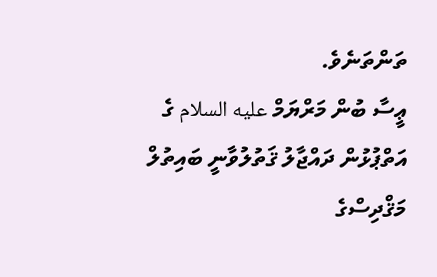ތަންތަނެވެ.
ޢީސާ ބުން މަރްޔަމް عليه السلام ގެ އަތްޕުޅުން ދައްޖާލު ޤަތުލުވާނީ ބައިތުލް މަޤްދިސްގެ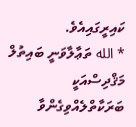ކައިރީގައިއެވެ.
* الله ތަޢާލާވަނީ ބައިތުލް މަޤްދިސްއަކީ ބަރަކާތްލެއްވިގެންވާ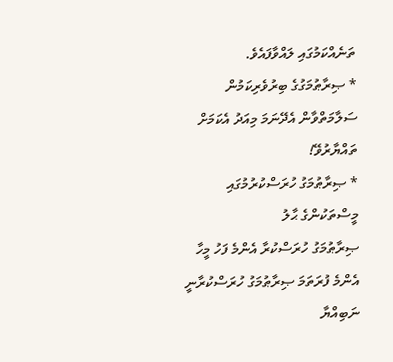ތަނެއްކަމުގައި ލައްވާފައެވެ.
* ޞިރާޠުމަގުގެ ބިރުވެރިކަމުން ސަލާމަތްވާން އެދޭނަމަ މިއަދު އެކަމަށް ތައްޔާރުވޭ!
* ޞިރާޠުމަގު ހުރަސްކުރުމުގައި މީސްތަކުންގެ ޙާލު
ޞިރާޠުމަގު ހުރަސްކުރާ އެންމެ ފަހު މީހާ
އެންމެ ފުރަތަމަ ޞިރާޠުމަގު ހުރަސްކުރާނީ ނަބިއްޔާ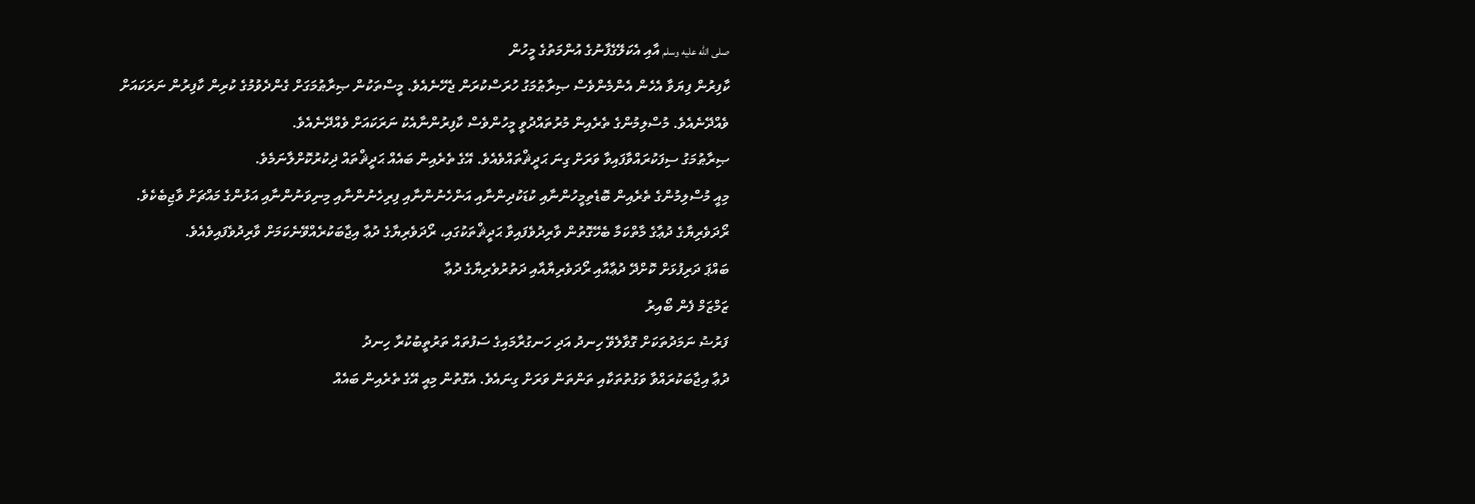صلى الله عليه وسلم އާއި އެކަލޭގެފާނުގެ އުންމަތުގެ މީހުން
ކާފިރުން ފިޔަވާ އެހެން އެންމެންވެސް ޞިރާޠުމަގު ހުރަސްކުރަން ޖެހޭނެއެވެ. މީސްތަކުން ޞިރާޠުމަގަށް ގެންދެވުމުގެ ކުރިން ކާފިރުން ނަރަކައަށް ވެއްދޭނެއެވެ. މުސްލިމުންގެ ތެރެއިން މުރުތައްދުވީ މީހުންވެސް ކާފިރުންނާއެކު ނަރަކައަށް ވެއްދޭނެއެވެ.
ޞިރާޠުމަގު ސިފަކުރައްވާފައިވާ ވަރަށް ގިނަ ޙަދީޘްތައްވެއެވެ. އޭގެ ތެރެއިން ބައެއް ޙަދީޘްތައް ޛިކުރުކޮށްލާނަމެވެ.
މިއީ މުސްލިމުންގެ ތެރެއިން ބޮޑެތިމީހުންނާއި ކުޑަކުދިންނާއި އަންހެނުންނާއި ފިރިހެނުންނާއި މިނިވަނުންނާއި އަޅުންގެ މައްޗަށް ވާޖިބެކެވެ.
ރޯދަވެރިޔާގެ ދުޢާގެ މާތްކަމާ ބެހޭގޮތުން ވާރިދުވެފައިވާ ޙަދީޘްތަކުގައި، ރޯދަވެރިޔާގެ ދުޢާ އިޖާބަކުރެއްވޭނެކަމަށް ވާރިދުވެފައިވެއެވެ.
ބައްޕަ ދަރިފުޅަށް ކޮށްދޭ ދުޢާއާއި ރޯދަވެރިޔާއާއި ދަތުރުވެރިޔާގެ ދުޢާ
ޒަމްޒަމް ފެން ބޯއިރު
ފަރުޟު ނަމަދުތަކަށް ގޮވާލެވޭ ހިނދު އަދި ހަނގުރާމައިގެ ސަފުތައް ތަރުތީބުކުރާ ހިނދު
ދުޢާ އިޖާބަކުރައްވާ ވަގުތުތަކާއި ތަންތަން ވަރަށް ގިނައެވެ. އެގޮތުން މިއީ އޭގެ ތެރެއިން ބައެއް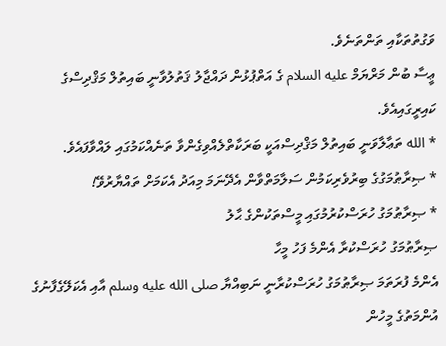ވަގުތުތަކާއި ތަންތަނެވެ.
ޢީސާ ބުން މަރްޔަމް عليه السلام ގެ އަތްޕުޅުން ދައްޖާލު ޤަތުލުވާނީ ބައިތުލް މަޤްދިސްގެ ކައިރީގައިއެވެ.
* الله ތަޢާލާވަނީ ބައިތުލް މަޤްދިސްއަކީ ބަރަކާތްލެއްވިގެންވާ ތަނެއްކަމުގައި ލައްވާފައެވެ.
* ޞިރާޠުމަގުގެ ބިރުވެރިކަމުން ސަލާމަތްވާން އެދޭނަމަ މިއަދު އެކަމަށް ތައްޔާރުވޭ!
* ޞިރާޠުމަގު ހުރަސްކުރުމުގައި މީސްތަކުންގެ ޙާލު
ޞިރާޠުމަގު ހުރަސްކުރާ އެންމެ ފަހު މީހާ
އެންމެ ފުރަތަމަ ޞިރާޠުމަގު ހުރަސްކުރާނީ ނަބިއްޔާ صلى الله عليه وسلم އާއި އެކަލޭގެފާނުގެ އުންމަތުގެ މީހުން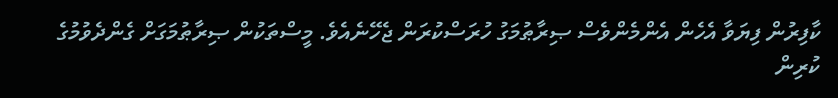ކާފިރުން ފިޔަވާ އެހެން އެންމެންވެސް ޞިރާޠުމަގު ހުރަސްކުރަން ޖެހޭނެއެވެ. މީސްތަކުން ޞިރާޠުމަގަށް ގެންދެވުމުގެ ކުރިން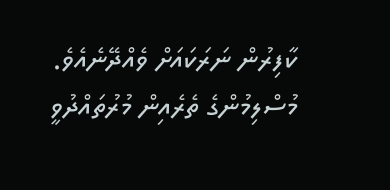ކާފިރުން ނަރަކައަށް ވެއްދޭނެއެވެ. މުސްލިމުންގެ ތެރެއިން މުރުތައްދުވީ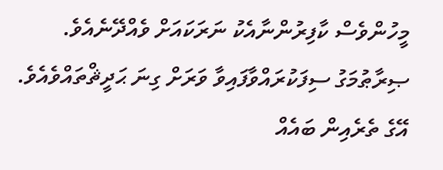މީހުންވެސް ކާފިރުންނާއެކު ނަރަކައަށް ވެއްދޭނެއެވެ.
ޞިރާޠުމަގު ސިފަކުރައްވާފައިވާ ވަރަށް ގިނަ ޙަދީޘްތައްވެއެވެ. އޭގެ ތެރެއިން ބައެއް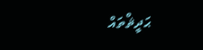ޙަދީޘްތައް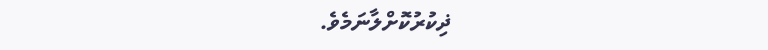ޛިކުރުކޮށްލާނަމެވެ.